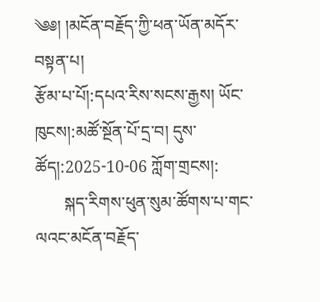༄༅། །མངོན་བརྗོད་ཀྱི་ཕན་ཡོན་མདོར་བསྟན་པ།
རྩོམ་པ་པོ།:དཔའ་རིས་སངས་རྒྱས། ཡོང་ཁུངས།:མཚོ་སྔོན་པོ་དྲ་བ། དུས་ཚོད།:2025-10-06 ཀློག་གྲངས།:
       སྐད་རིགས་ཕུན་སུམ་ཚོགས་པ་གང་ལའང་མངོན་བརྗོད་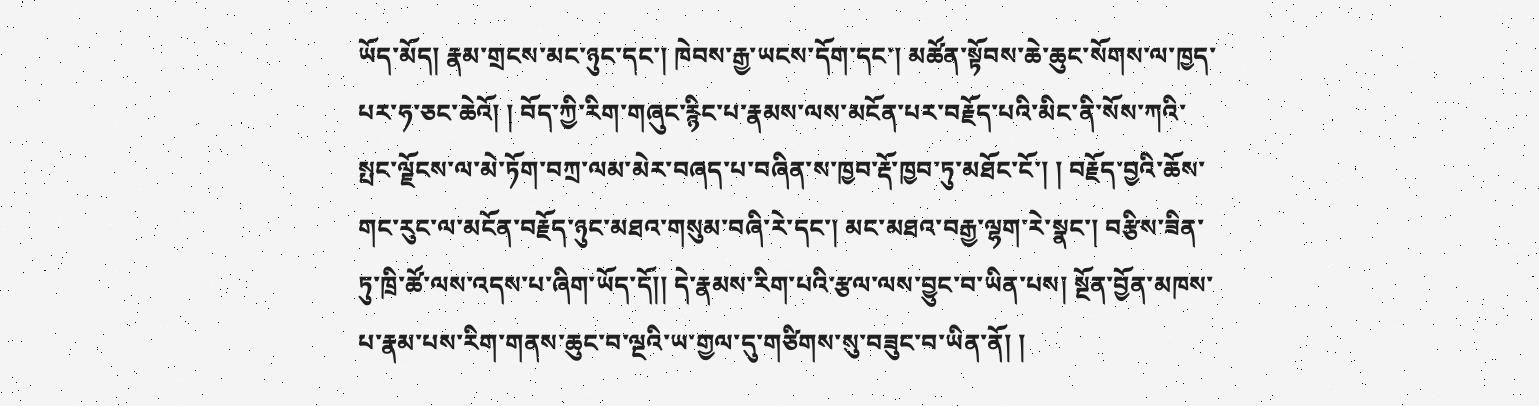ཡོད་མོད། རྣམ་གྲངས་མང་ཉུང་དང་། ཁེབས་རྒྱ་ཡངས་དོག་དང་། མཚོན་སྟོབས་ཆེ་ཆུང་སོགས་ལ་ཁྱད་པར་ཧ་ཅང་ཆེའོ། ། བོད་ཀྱི་རིག་གཞུང་རྙིང་པ་རྣམས་ལས་མངོན་པར་བརྗོད་པའི་མིང་ནི་སོས་ཀའི་སྤང་ལྗོངས་ལ་མེ་ཏོག་བཀྲ་ལམ་མེར་བཞད་པ་བཞིན་ས་ཁྱབ་རྡོ་ཁྱབ་ཏུ་མཐོང་ངོ་། ། བརྗོད་བྱའི་ཆོས་གང་རུང་ལ་མངོན་བརྗོད་ཉུང་མཐའ་གསུམ་བཞི་རེ་དང་། མང་མཐའ་བརྒྱ་ལྷག་རེ་སྣང་། བརྩིས་ཟིན་ཏུ་ཁྲི་ཚོ་ལས་འདས་པ་ཞིག་ཡོད་དོ།། དེ་རྣམས་རིག་པའི་རྩལ་ལས་བྱུང་བ་ཡིན་པས། སྔོན་བྱོན་མཁས་པ་རྣམ་པས་རིག་གནས་ཆུང་བ་ལྔའི་ཡ་གྱལ་དུ་གཙིགས་སུ་བཟུང་བ་ཡིན་ནོ། །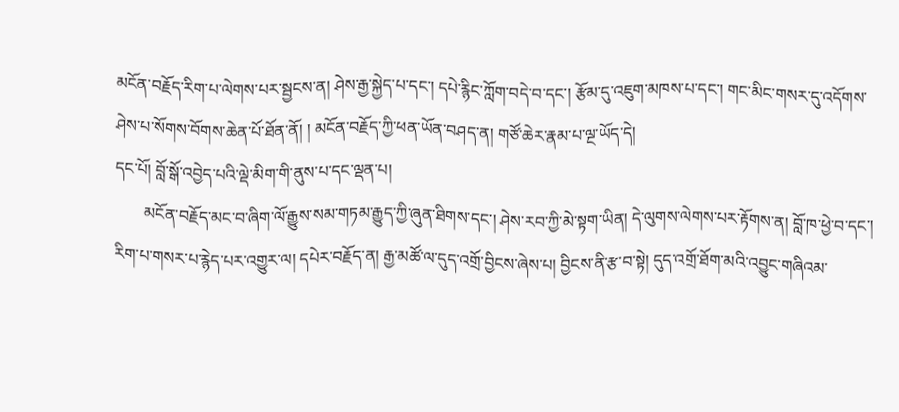མངོན་བརྗོད་རིག་པ་ལེགས་པར་སྦྱངས་ན། ཤེས་རྒྱ་སྐྱེད་པ་དང་། དཔེ་རྙིང་ཀློག་བདེ་བ་དང་། རྩོམ་དུ་འཇུག་མཁས་པ་དང་། གང་མིང་གསར་དུ་འདོགས་ཤེས་པ་སོགས་བོགས་ཆེན་པོ་ཐོན་ནོ། ། མངོན་བརྗོད་ཀྱི་ཕན་ཡོན་བཤད་ན། གཙོ་ཆེར་རྣམ་པ་ལྔ་ཡོད་དེ།
དང་པོ། བློ་སྒོ་འབྱེད་པའི་ལྡེ་མིག་གི་ནུས་པ་དང་ལྡན་པ།
       མངོན་བརྗོད་མང་བ་ཞིག་ལོ་རྒྱུས་སམ་གཏམ་རྒྱུད་ཀྱི་ཞུན་ཐིགས་དང་། ཤེས་རབ་ཀྱི་མེ་སྟག་ཡིན། དེ་ལུགས་ལེགས་པར་རྟོགས་ན། བློ་ཁ་ཕྱེ་བ་དང་། རིག་པ་གསར་པ་རྙེད་པར་འགྱུར་ལ། དཔེར་བརྗོད་ན། རྒྱ་མཚོ་ལ་དུད་འགྲོ་བྱིངས་ཞེས་པ། བྱིངས་ནི་རྩ་བ་སྟེ། དུད་འགྲོ་ཐོག་མའི་འབྱུང་གཞིའམ་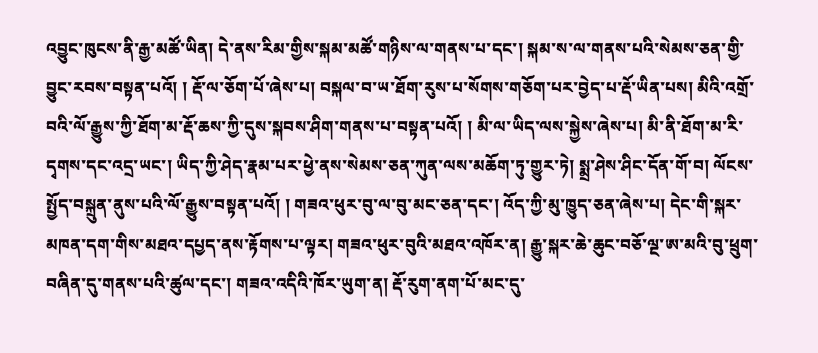འབྱུང་ཁུངས་ནི་རྒྱ་མཚོ་ཡིན། དེ་ནས་རིམ་གྱིས་སྐམ་མཚོ་གཉིས་ལ་གནས་པ་དང་། སྐམ་ས་ལ་གནས་པའི་སེམས་ཅན་གྱི་བྱུང་རབས་བསྟན་པའོ། ། རྡོ་ལ་ཅོག་པོ་ཞེས་པ། བསྐལ་བ་ཡ་ཐོག་རུས་པ་སོགས་གཅོག་པར་བྱེད་པ་རྡོ་ཡིན་པས། མིའི་འགྲོ་བའི་ལོ་རྒྱུས་ཀྱི་ཐོག་མ་རྡོ་ཆས་ཀྱི་དུས་སྐབས་ཤིག་གནས་པ་བསྟན་པའོ། ། མི་ལ་ཡིད་ལས་སྐྱེས་ཞེས་པ། མི་ནི་ཐོག་མ་རི་དྭགས་དང་འདྲ་ཡང་། ཡིད་ཀྱི་ཤེད་རྣམ་པར་ཕྱེ་ནས་སེམས་ཅན་ཀུན་ལས་མཆོག་ཏུ་གྱུར་ཏེ། སྨྲ་ཤེས་ཤིང་དོན་གོ་བ། ལོངས་སྤྱོད་བསྐྲུན་ནུས་པའི་ལོ་རྒྱུས་བསྟན་པའོ། ། གཟའ་ཕུར་བུ་ལ་བུ་མང་ཅན་དང་། འོད་ཀྱི་མུ་ཁྱུད་ཅན་ཞེས་པ། དེང་གི་སྐར་མཁན་དག་གིས་མཐའ་དཔྱད་ནས་རྟོགས་པ་ལྟར། གཟའ་ཕུར་བུའི་མཐའ་འཁོར་ན། རྒྱུ་སྐར་ཆེ་ཆུང་བཅོ་ལྔ་ཨ་མའི་བུ་ཕྲུག་བཞིན་དུ་གནས་པའི་ཚུལ་དང་། གཟའ་འདིའི་ཁོར་ཡུག་ན། རྡོ་རུག་ནག་པོ་མང་དུ་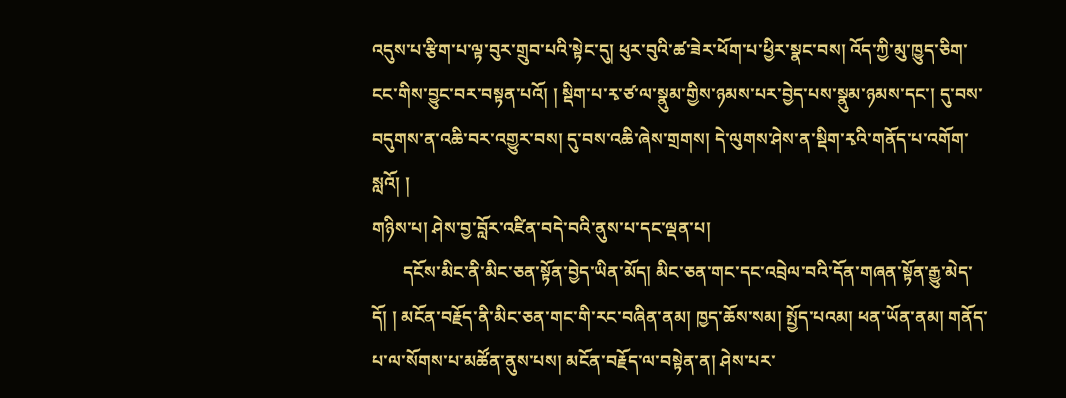འདུས་པ་རྩིག་པ་ལྟ་བུར་གྲུབ་པའི་སྟེང་དུ། ཕུར་བུའི་ཚ་ཟེར་ཕོག་པ་ཕྱིར་སྣང་བས། འོད་ཀྱི་མུ་ཁྱུད་ཅིག་ངང་གིས་བྱུང་བར་བསྟན་པའོ། ། སྡིག་པ་རྭ་ཙ་ལ་སྣུམ་གྱིས་ཉམས་པར་བྱེད་པས་སྣུམ་ཉམས་དང་། དུ་བས་བདུགས་ན་འཆི་བར་འགྱུར་བས། དུ་བས་འཆི་ཞེས་གྲགས། དེ་ལུགས་ཤེས་ན་སྡིག་རྭའི་གནོད་པ་འགོག་སླའོ། །
གཉིས་པ། ཤེས་བྱ་བློར་འཛིན་བདེ་བའི་ནུས་པ་དང་ལྡན་པ།
       དངོས་མིང་ནི་མིང་ཅན་སྟོན་བྱེད་ཡིན་མོད། མིང་ཅན་གང་དང་འབྲེལ་བའི་དོན་གཞན་སྟོན་རྒྱུ་མེད་དོ། ། མངོན་བརྗོད་ནི་མིང་ཅན་གང་གི་རང་བཞིན་ནམ། ཁྱད་ཆོས་སམ། སྤྱོད་པའམ། ཕན་ཡོན་ནམ། གནོད་པ་ལ་སོགས་པ་མཚོན་ནུས་པས། མངོན་བརྗོད་ལ་བསྟེན་ན། ཤེས་པར་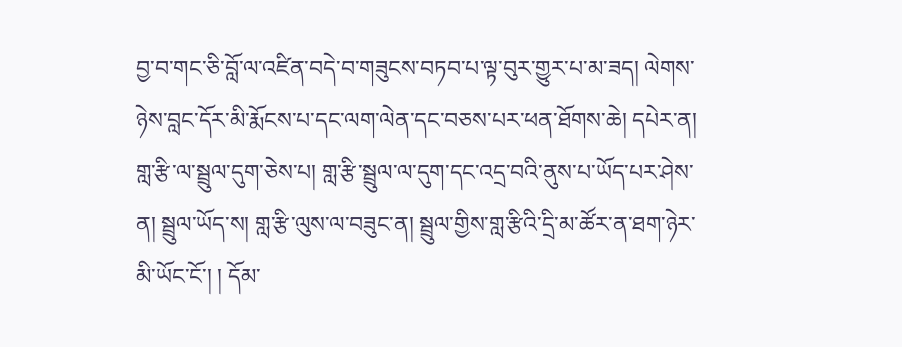བྱ་བ་གང་ཅི་བློ་ལ་འཛིན་བདེ་བ་གཟུངས་བཏབ་པ་ལྟ་བུར་གྱུར་པ་མ་ཟད། ལེགས་ཉེས་བླང་དོར་མི་རྨོངས་པ་དང་ལག་ལེན་དང་བཅས་པར་ཕན་ཐོགས་ཆེ། དཔེར་ན། གླ་རྩི་ལ་སྦྲུལ་དུག་ཅེས་པ། གླ་རྩི་སྦྲུལ་ལ་དུག་དང་འདྲ་བའི་ནུས་པ་ཡོད་པར་ཤེས་ན། སྦྲུལ་ཡོད་ས། གླ་རྩི་ལུས་ལ་བཟུང་ན། སྦྲུལ་གྱིས་གླ་རྩིའི་དྲི་མ་ཚོར་ན་ཐག་ཉེར་མི་ཡོང་ངོ་། ། དོམ་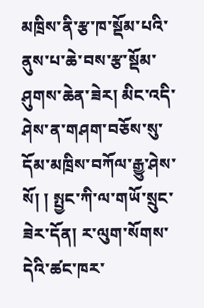མཁྲིས་ནི་རྩ་ཁ་སྡོམ་པའི་ནུས་པ་ཆེ་བས་རྩ་སྡོམ་ཤུགས་ཆེན་ཟེར། མིང་འདི་ཤེས་ན་གཤག་བཅོས་སུ་དོམ་མཁྲིས་བཀོལ་རྒྱུ་ཤེས་སོ། ། སྤྱང་ཀི་ལ་གཡོ་སྲུང་ཟེར་དོན། ར་ལུག་སོགས་དེའི་ཚང་ཁར་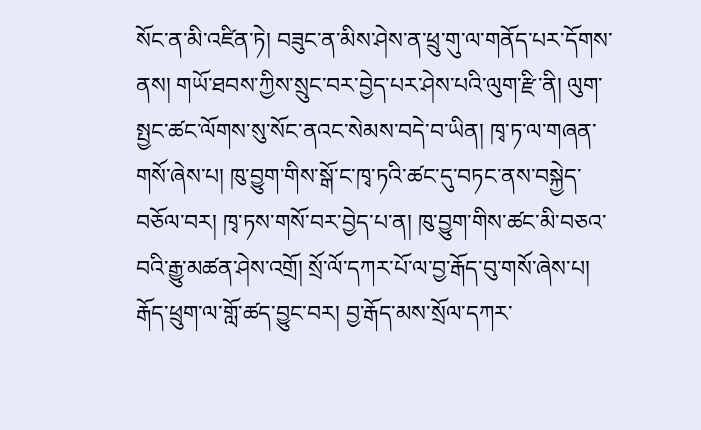སོང་ན་མི་འཛིན་ཏེ། བཟུང་ན་མིས་ཤེས་ན་ཕྲུ་གུ་ལ་གནོད་པར་དོགས་ནས། གཡོ་ཐབས་ཀྱིས་སྲུང་བར་བྱེད་པར་ཤེས་པའི་ལུག་རྫི་ནི། ལུག་སྤྱང་ཚང་ལོགས་སུ་སོང་ནའང་སེམས་བདེ་བ་ཡིན། ཁྭ་ཏ་ལ་གཞན་གསོ་ཞེས་པ། ཁུ་བྱུག་གིས་སྒོ་ང་ཁྭ་ཏའི་ཚང་དུ་བཏང་ནས་བསྐྱེད་བཅོལ་བར། ཁྭ་ཏས་གསོ་བར་བྱེད་པ་ན། ཁུ་བྱུག་གིས་ཚང་མི་བཅའ་བའི་རྒྱུ་མཚན་ཤེས་འགྲོ། སྲོ་ལོ་དཀར་པོ་ལ་བྱ་རྒོད་བུ་གསོ་ཞེས་པ། རྒོད་ཕྲུག་ལ་གློ་ཚད་བྱུང་བར། བྱ་རྒོད་མས་སྲོལ་དཀར་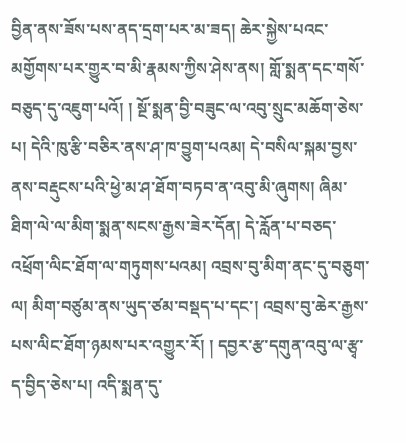བྱིན་ནས་ཟོས་པས་ནད་དྲག་པར་མ་ཟད། ཆེར་སྐྱེས་པའང་མགྱོགས་པར་གྱུར་བ་མི་རྣམས་ཀྱིས་ཤེས་ནས། གློ་སྨན་དང་གསོ་བཅུད་དུ་འཇུག་པའོ། ། སྔོ་སྨན་བྱི་བཟུང་ལ་འབུ་སྲུང་མཆོག་ཅེས་པ། དེའི་ཁུ་རྩི་བཅིར་ནས་ཤ་ཁ་བྱུག་པའམ། དེ་བསིལ་སྐམ་བྱས་ནས་བརྡུངས་པའི་ཕྱེ་མ་ཤ་ཐོག་བཏབ་ན་འབུ་མི་ཞུགས། ཞིམ་ཐིག་ལེ་ལ་མིག་སྨན་སངས་རྒྱས་ཟེར་དོན། དེ་རློན་པ་བཅད་འཕྲོག་ལིང་ཐོག་ལ་གཏུགས་པའམ། འབྲས་བུ་མིག་ནང་དུ་བཅུག་ལ། མིག་བཙུམ་ནས་ཡུད་ཙམ་བསྡད་པ་དང་། འབྲས་བུ་ཆེར་རྒྱས་པས་ལིང་ཐོག་ཉམས་པར་འགྱུར་རོ། ། དབྱར་རྩ་དགུན་འབུ་ལ་རྩྭ་ད་བྱིད་ཅེས་པ། འདི་སྨན་དུ་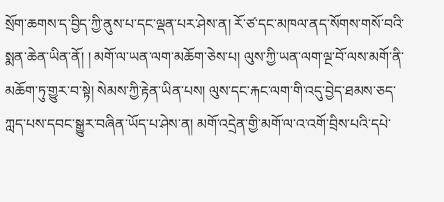སྲོག་ཆགས་ད་བྱིད་ཀྱི་ནུས་པ་དང་ལྡན་པར་ཤེས་ན། རོ་ཙ་དང་མཁལ་ནད་སོགས་གསོ་བའི་སྨན་ཆེན་ཡིན་ནོ། ། མགོ་ལ་ཡན་ལག་མཆོག་ཅེས་པ། ལུས་ཀྱི་ཡན་ལག་ལྔ་བོ་ལས་མགོ་ནི་མཆོག་ཏུ་གྱུར་བ་སྟེ། སེམས་ཀྱི་རྟེན་ཡིན་པས། ལུས་དང་རྐང་ལག་གི་འདུ་བྱེད་ཐམས་ཅད་ཀླད་པས་དབང་སྒྱུར་བཞིན་ཡོད་པ་ཤེས་ན། མགོ་འདྲེན་གྱི་མགོ་ལ་འ་འགོ་བྲིས་པའི་དཔེ་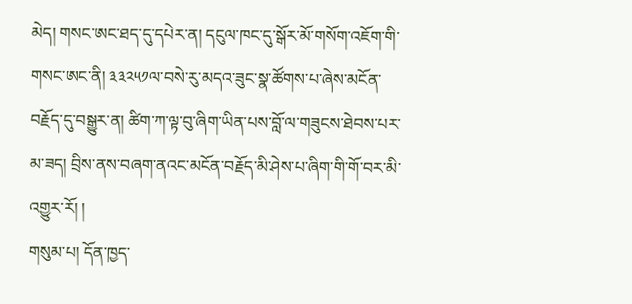མེད། གསང་ཨང་ཐད་དུ་དཔེར་ན། དངུལ་ཁང་དུ་སྒོར་མོ་གསོག་འཇོག་གི་གསང་ཨང་ནི། ༣༣༢༥༡ལ་བསེ་རུ་མདའ་ཟུང་སྣ་ཚོགས་པ་ཞེས་མངོན་བརྗོད་དུ་བསྒྱུར་ན། ཚིག་ཀ་ལྟ་བུ་ཞིག་ཡིན་པས་བློ་ལ་གཟུངས་ཐེབས་པར་མ་ཟད། བྲིས་ནས་བཞག་ནའང་མངོན་བརྗོད་མི་ཤེས་པ་ཞིག་གི་གོ་བར་མི་འགྱུར་རོ། །
གསུམ་པ། དོན་ཁྱད་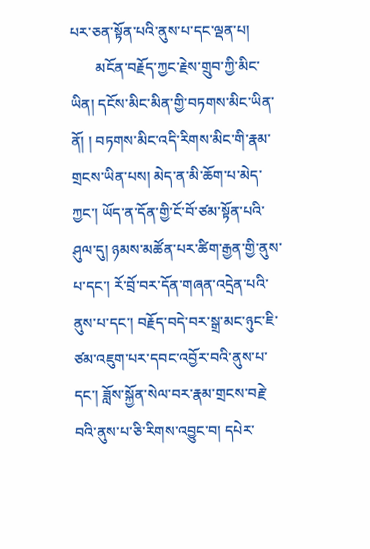པར་ཅན་སྟོན་པའི་ནུས་པ་དང་ལྡན་པ།
       མངོན་བརྗོད་ཀྱང་རྗེས་གྲུབ་ཀྱི་མིང་ཡིན། དངོས་མིང་མིན་གྱི་བཏགས་མིང་ཡིན་ནོ། ། བཏགས་མིང་འདི་རིགས་མིང་གི་རྣམ་གྲངས་ཡིན་པས། མེད་ན་མི་ཆོག་པ་མེད་ཀྱང་། ཡོད་ན་དོན་གྱི་ངོ་བོ་ཙམ་སྟོན་པའི་ཤུལ་དུ། ཉམས་མཚོན་པར་ཚིག་རྒྱན་གྱི་ནུས་པ་དང་། རོ་བྲོ་བར་དོན་གཞན་འདྲེན་པའི་ནུས་པ་དང་། བརྗོད་བདེ་བར་སྒྲ་མང་ཉུང་ཇི་ཙམ་འཇུག་པར་དབང་འབྱོར་བའི་ནུས་པ་དང་། ཟློས་སྐྱོན་སེལ་བར་རྣམ་གྲངས་བརྗེ་བའི་ནུས་པ་ཅི་རིགས་འབྱུང་བ། དཔེར་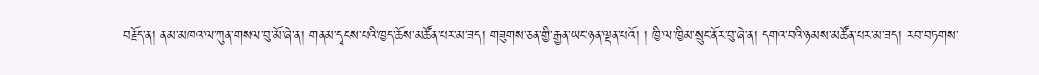བརྗོད་ན། ནམ་མཁའ་ལ་ཀུན་གསལ་བུ་མོ་ཞེ་ན། གནམ་དྭངས་པའི་ཁྱད་ཆོས་མཚོན་པར་མ་ཟད། གཟུགས་ཅན་གྱི་རྒྱན་ཡང་ཉན་ལྡན་པའོ། ། ཁྱི་ལ་ཁྱིམ་སྲུང་ནོར་བུ་ཞེ་ན། དགའ་བའི་ཉམས་མཚོན་པར་མ་ཟད། རབ་བཏགས་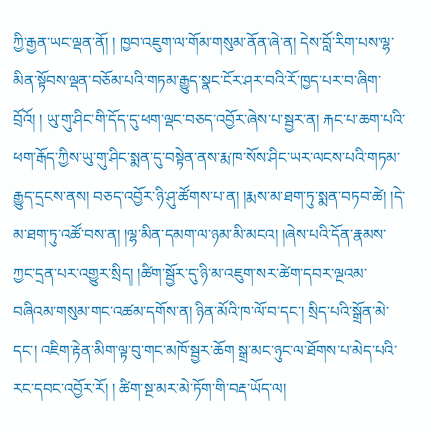ཀྱི་རྒྱན་ཡང་ལྡན་ནོ། ། ཁྱབ་འཇུག་ལ་གོམ་གསུམ་ནོན་ཞེ་ན། དེས་བློ་རིག་པས་ལྷ་མིན་སྟོབས་ལྡན་བཅོམ་པའི་གཏམ་རྒྱུད་སྣང་ངོར་ཤར་བའི་རོ་ཁྱད་པར་བ་ཞིག་བྲོའོ། ། ཡུ་གུ་ཤིང་གི་དོད་དུ་ཕག་ལྡང་བཅད་འབྱོར་ཞེས་པ་སྦྱར་ན། རྐང་པ་ཆག་པའི་ཕག་རྒོད་ཀྱིས་ཡུ་གུ་ཤིང་སྨན་དུ་བསྟེན་ནས་རྨ་ཁ་སོས་ཤིང་ཡར་ལངས་པའི་གཏམ་རྒྱུད་དྲངས་ནས། བཅད་འབྱོར་ཉི་ཤུ་ཚོགས་པ་ན། །རྨས་མ་ཐག་ཏུ་སྨན་བཏབ་ཚེ། །དེ་མ་ཐག་ཏུ་འཚོ་བས་ན། །ལྷ་མིན་དམག་ལ་ཉམ་མི་མངའ། །ཞེས་པའི་དོན་རྣམས་ཀྱང་དྲན་པར་འགྱུར་སྲིད། །ཚིག་སྦྱོར་དུ་ཉི་མ་འཇུག་སར་ཚེག་དབར་ལྔའམ་བཞིའམ་གསུམ་གང་འཚམ་དགོས་ན། ཉིན་མོའི་ཁ་ལོ་བ་དང་། སྲིད་པའི་སྒྲོན་མེ་དང་། འཇིག་རྟེན་མིག་ལྟ་བུ་གང་མཁོ་སྦྱར་ཆོག སྒྲ་མང་ཉུང་ལ་ཐོགས་པ་མེད་པའི་རང་དབང་འབྱོར་རོ། ། ཚིག་སྔ་མར་མེ་ཏོག་གི་བརྡ་ཡོད་ལ།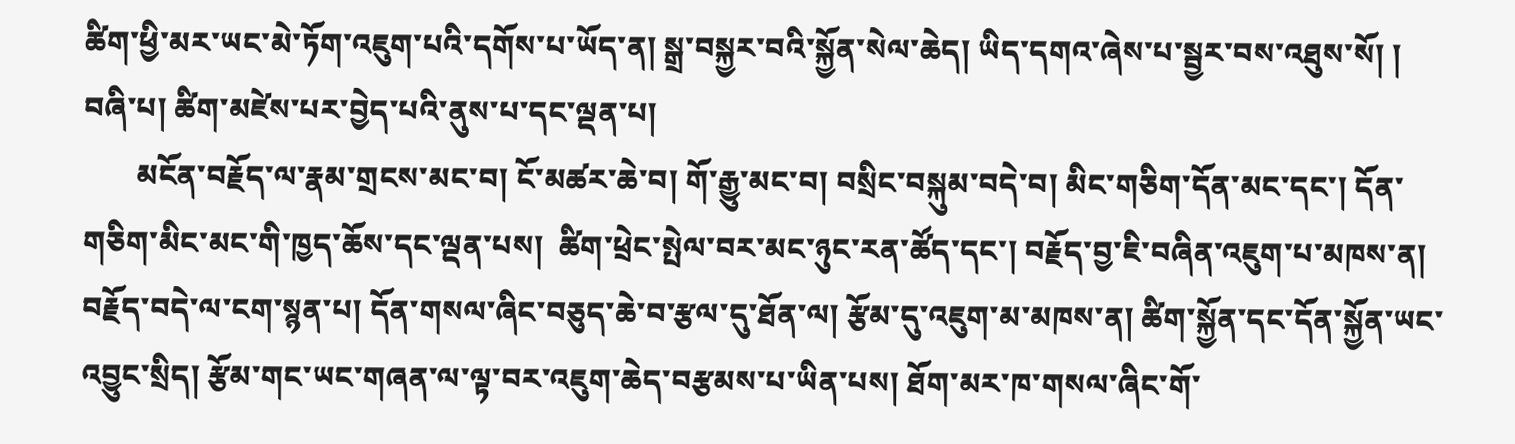ཚིག་ཕྱི་མར་ཡང་མེ་ཏོག་འཇུག་པའི་དགོས་པ་ཡོད་ན། སྒྲ་བསྐྱར་བའི་སྐྱོན་སེལ་ཆེད། ཡིད་དགའ་ཞེས་པ་སྦྱར་བས་འཐུས་སོ། །
བཞི་པ། ཚིག་མཛེས་པར་བྱེད་པའི་ནུས་པ་དང་ལྡན་པ།
       མངོན་བརྗོད་ལ་རྣམ་གྲངས་མང་བ། ངོ་མཚར་ཆེ་བ། གོ་རྒྱུ་མང་བ། བསྲིང་བསྐུམ་བདེ་བ། མིང་གཅིག་དོན་མང་དང་། དོན་གཅིག་མིང་མང་གི་ཁྱད་ཆོས་དང་ལྡན་པས།  ཚིག་ཕྲེང་སྤེལ་བར་མང་ཉུང་རན་ཚོད་དང་། བརྗོད་བྱ་ཇི་བཞིན་འཇུག་པ་མཁས་ན། བརྗོད་བདེ་ལ་ངག་སྙན་པ། དོན་གསལ་ཞིང་བཅུད་ཆེ་བ་རྩལ་དུ་ཐོན་ལ། རྩོམ་དུ་འཇུག་མ་མཁས་ན། ཚིག་སྐྱོན་དང་དོན་སྐྱོན་ཡང་འབྱུང་སྲིད། རྩོམ་གང་ཡང་གཞན་ལ་ལྟ་བར་འཇུག་ཆེད་བརྩམས་པ་ཡིན་པས། ཐོག་མར་ཁ་གསལ་ཞིང་གོ་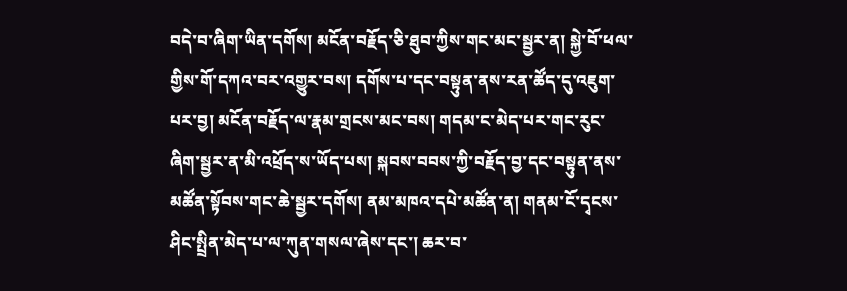བདེ་བ་ཞིག་ཡིན་དགོས། མངོན་བརྗོད་ཅི་ཐུབ་ཀྱིས་གང་མང་སྦྱར་ན། སྐྱེ་བོ་ཕལ་གྱིས་གོ་དཀའ་བར་འགྱུར་བས། དགོས་པ་དང་བསྟུན་ནས་རན་ཚོད་དུ་འཇུག་པར་བྱ། མངོན་བརྗོད་ལ་རྣམ་གྲངས་མང་བས། གདམ་ང་མེད་པར་གང་རུང་ཞིག་སྦྱར་ན་མི་འཕྲོད་ས་ཡོད་པས། སྐབས་བབས་ཀྱི་བརྗོད་བྱ་དང་བསྟུན་ནས་མཚོན་སྟོབས་གང་ཆེ་སྦྱར་དགོས། ནམ་མཁའ་དཔེ་མཚོན་ན། གནམ་ངོ་དྭངས་ཤིང་སྤྲིན་མེད་པ་ལ་ཀུན་གསལ་ཞེས་དང་། ཆར་བ་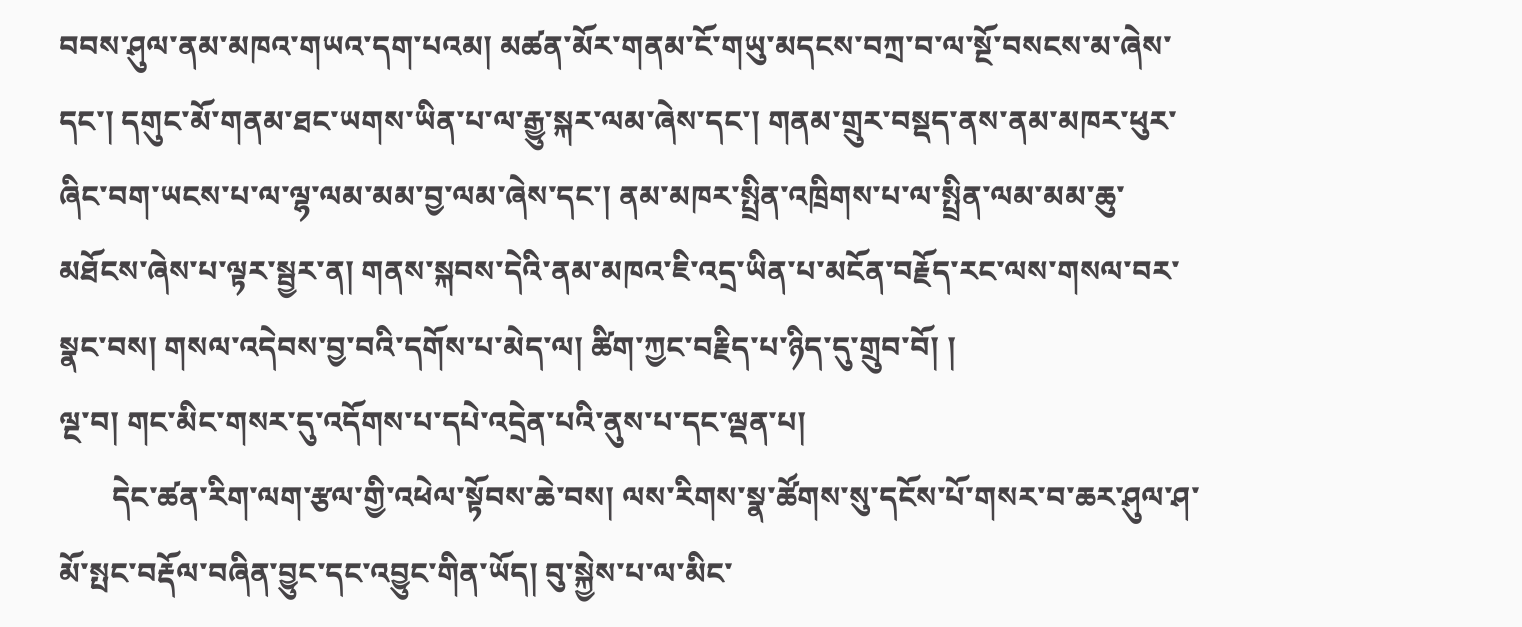བབས་ཤུལ་ནམ་མཁའ་གཡའ་དག་པའམ། མཚན་མོར་གནམ་ངོ་གཡུ་མདངས་བཀྲ་བ་ལ་སྔོ་བསངས་མ་ཞེས་དང་། དགུང་མོ་གནམ་ཐང་ཡགས་ཡིན་པ་ལ་རྒྱུ་སྐར་ལམ་ཞེས་དང་། གནམ་གྲུར་བསྡད་ནས་ནམ་མཁར་ཕུར་ཞིང་བག་ཡངས་པ་ལ་ལྷ་ལམ་མམ་བྱ་ལམ་ཞེས་དང་། ནམ་མཁར་སྤྲིན་འཁྲིགས་པ་ལ་སྤྲིན་ལམ་མམ་ཆུ་མཐོངས་ཞེས་པ་ལྟར་སྦྱར་ན། གནས་སྐབས་དེའི་ནམ་མཁའ་ཇི་འདྲ་ཡིན་པ་མངོན་བརྗོད་རང་ལས་གསལ་བར་སྣང་བས། གསལ་འདེབས་བྱ་བའི་དགོས་པ་མེད་ལ། ཚིག་ཀྱང་བརྗིད་པ་ཉིད་དུ་གྲུབ་བོ། །
ལྔ་བ། གང་མིང་གསར་དུ་འདོགས་པ་དཔེ་འདྲེན་པའི་ནུས་པ་དང་ལྡན་པ།
       དེང་ཚན་རིག་ལག་རྩལ་གྱི་འཕེལ་སྟོབས་ཆེ་བས། ལས་རིགས་སྣ་ཚོགས་སུ་དངོས་པོ་གསར་བ་ཆར་ཤུལ་ཤ་མོ་སྤང་བརྡོལ་བཞིན་བྱུང་དང་འབྱུང་གིན་ཡོད། བུ་སྐྱེས་པ་ལ་མིང་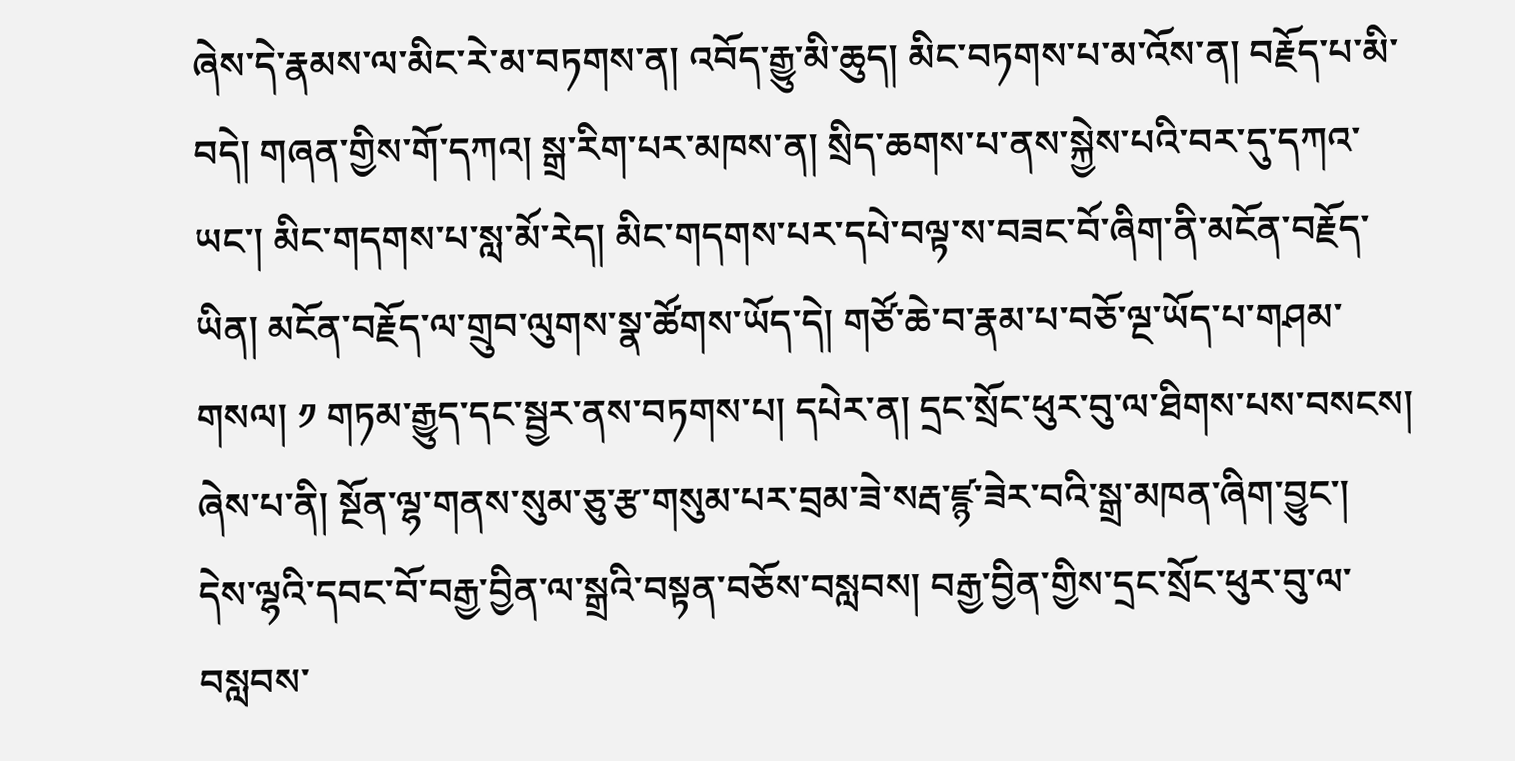ཞེས་དེ་རྣམས་ལ་མིང་རེ་མ་བཏགས་ན། འབོད་རྒྱུ་མི་ཆུད། མིང་བཏགས་པ་མ་འོས་ན། བརྗོད་པ་མི་བདེ། གཞན་གྱིས་གོ་དཀའ། སྒྲ་རིག་པར་མཁས་ན། སྲིད་ཆགས་པ་ནས་སྐྱེས་པའི་བར་དུ་དཀའ་ཡང་། མིང་གདགས་པ་སླ་མོ་རེད། མིང་གདགས་པར་དཔེ་བལྟ་ས་བཟང་བོ་ཞིག་ནི་མངོན་བརྗོད་ཡིན། མངོན་བརྗོད་ལ་གྲུབ་ལུགས་སྣ་ཚོགས་ཡོད་དེ། གཙོ་ཆེ་བ་རྣམ་པ་བཅོ་ལྔ་ཡོད་པ་གཤམ་གསལ། ༡ གཏམ་རྒྱུད་དང་སྦྱར་ནས་བཏགས་པ། དཔེར་ན། དྲང་སྲོང་ཕུར་བུ་ལ་ཐིགས་པས་བསངས། ཞེས་པ་ནི། སྔོན་ལྷ་གནས་སུམ་ཅུ་རྩ་གསུམ་པར་བྲམ་ཟེ་སརྦ་ཛྙ་ཟེར་བའི་སྒྲ་མཁན་ཞིག་བྱུང་། དེས་ལྷའི་དབང་བོ་བརྒྱ་བྱིན་ལ་སྒྲའི་བསྟན་བཅོས་བསླབས། བརྒྱ་བྱིན་གྱིས་དྲང་སྲོང་ཕུར་བུ་ལ་བསླབས་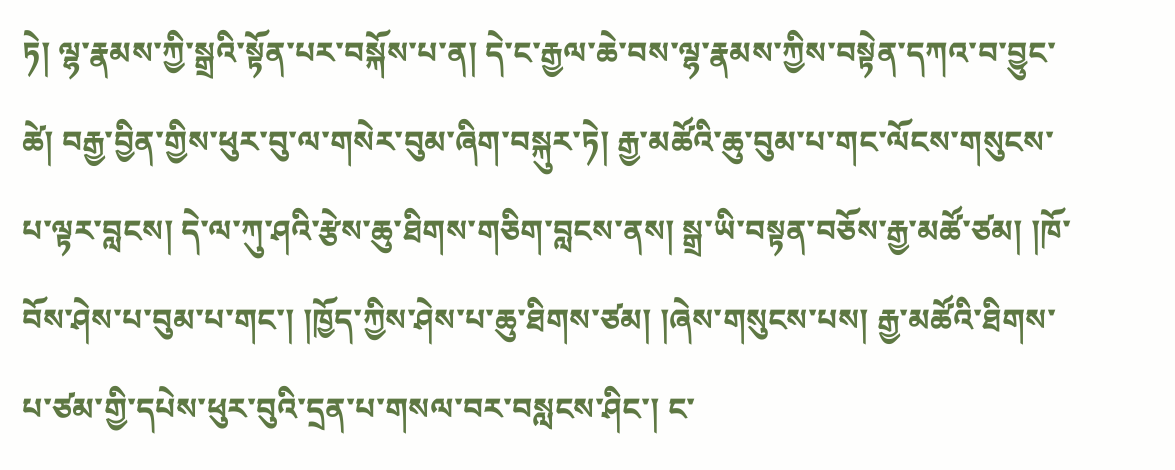ཏེ། ལྷ་རྣམས་ཀྱི་སྒྲའི་སྟོན་པར་བསྐོས་པ་ན། དེ་ང་རྒྱལ་ཆེ་བས་ལྷ་རྣམས་ཀྱིས་བསྟེན་དཀའ་བ་བྱུང་ཚེ། བརྒྱ་བྱིན་གྱིས་ཕུར་བུ་ལ་གསེར་བུམ་ཞིག་བསྐུར་ཏེ། རྒྱ་མཚོའི་ཆུ་བུམ་པ་གང་ལོངས་གསུངས་པ་ལྟར་བླངས། དེ་ལ་ཀུ་ཤའི་རྩེས་ཆུ་ཐིགས་གཅིག་བླངས་ནས། སྒྲ་ཡི་བསྟན་བཅོས་རྒྱ་མཚོ་ཙམ། །ཁོ་བོས་ཤེས་པ་བུམ་པ་གང་། །ཁྱོད་ཀྱིས་ཤེས་པ་ཆུ་ཐིགས་ཙམ། །ཞེས་གསུངས་པས། རྒྱ་མཚོའི་ཐིགས་པ་ཙམ་གྱི་དཔེས་ཕུར་བུའི་དྲན་པ་གསལ་བར་བསླངས་ཤིང་། ང་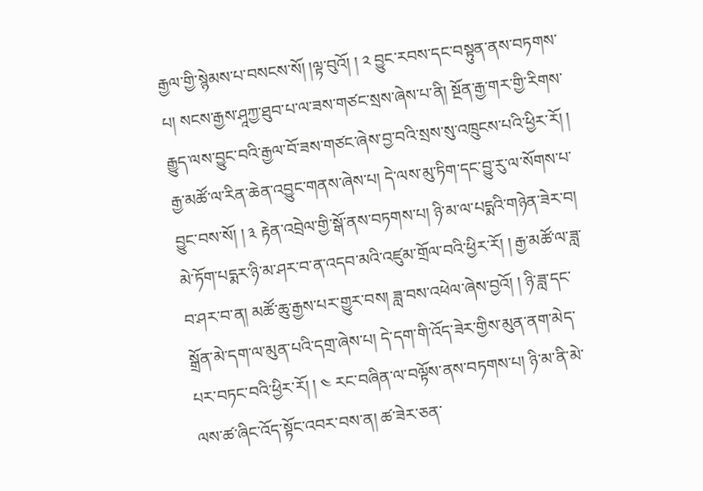རྒྱལ་གྱི་སྙེམས་པ་བསངས་སོ། །ལྟ་བུའོ། ། ༢ བྱུང་རབས་དང་བསྟུན་ནས་བཏགས་པ། སངས་རྒྱས་ཤཱཀྱ་ཐུབ་པ་ལ་ཟས་གཙང་སྲས་ཞེས་པ་ནི། སྔོན་རྒྱ་གར་གྱི་རིགས་རྒྱུད་ལས་བྱུང་བའི་རྒྱལ་བོ་ཟས་གཙང་ཞེས་བྱ་བའི་སྲས་སུ་འཁྲུངས་པའི་ཕྱིར་རོ། ། རྒྱ་མཚོ་ལ་རིན་ཆེན་འབྱུང་གནས་ཞེས་པ། དེ་ལས་མུ་ཏིག་དང་བྱུ་རུ་ལ་སོགས་པ་བྱུང་བས་སོ། ། ༣ རྟེན་འབྲེལ་གྱི་སྒོ་ནས་བཏགས་པ། ཉི་མ་ལ་པདྨའི་གཉེན་ཟེར་བ། མེ་ཏོག་པདྨར་ཉི་མ་ཤར་བ་ན་འདབ་མའི་འཛུམ་གྲོལ་བའི་ཕྱིར་རོ། ། རྒྱ་མཚོ་ལ་ཟླ་བ་ཤར་བ་ན། མཚོ་ཆུ་རྒྱས་པར་གྱུར་བས། ཟླ་བས་འཕེལ་ཞེས་བྱའོ། ། ཉི་ཟླ་དང་སྒྲོན་མེ་དག་ལ་མུན་པའི་དགྲ་ཞེས་པ། དེ་དག་གི་འོད་ཟེར་གྱིས་མུན་ནག་མེད་པར་བཏང་བའི་ཕྱིར་རོ། ། ༤ རང་བཞིན་ལ་བལྟོས་ནས་བཏགས་པ། ཉི་མ་ནི་མེ་ལས་ཚ་ཞིང་འོད་སྟོང་འབར་བས་ན། ཚ་ཟེར་ཅན་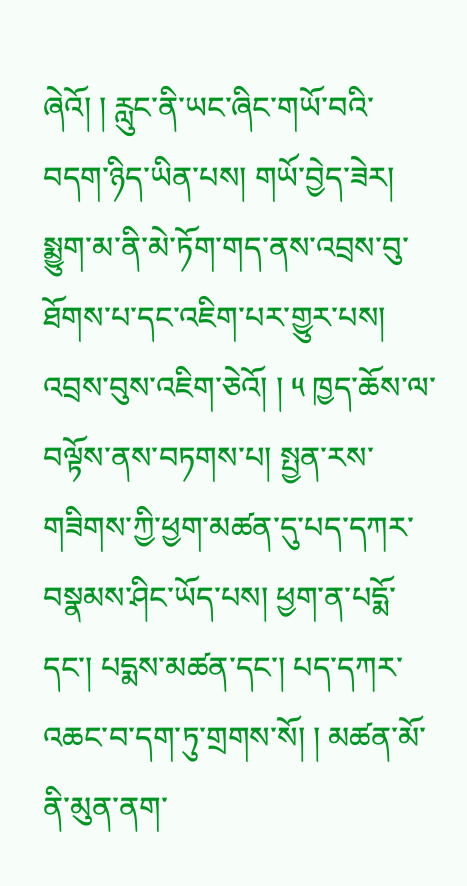ཞེའོ། ། རླུང་ནི་ཡང་ཞིང་གཡོ་བའི་བདག་ཉིད་ཡིན་པས། གཡོ་བྱེད་ཟེར། སྨྱུག་མ་ནི་མེ་ཏོག་གད་ནས་འབྲས་བུ་ཐོགས་པ་དང་འཇིག་པར་གྱུར་པས། འབྲས་བུས་འཇིག་ཅེའོ། ། ༥ ཁྱད་ཆོས་ལ་བལྟོས་ནས་བཏགས་པ། སྤྱན་རས་གཟིགས་ཀྱི་ཕྱག་མཚན་དུ་པད་དཀར་བསྣམས་ཤིང་ཡོད་པས། ཕྱག་ན་པདྨོ་དང་། པདྨས་མཚན་དང་། པད་དཀར་འཆང་བ་དག་ཏུ་གྲགས་སོ། ། མཚན་མོ་ནི་མུན་ནག་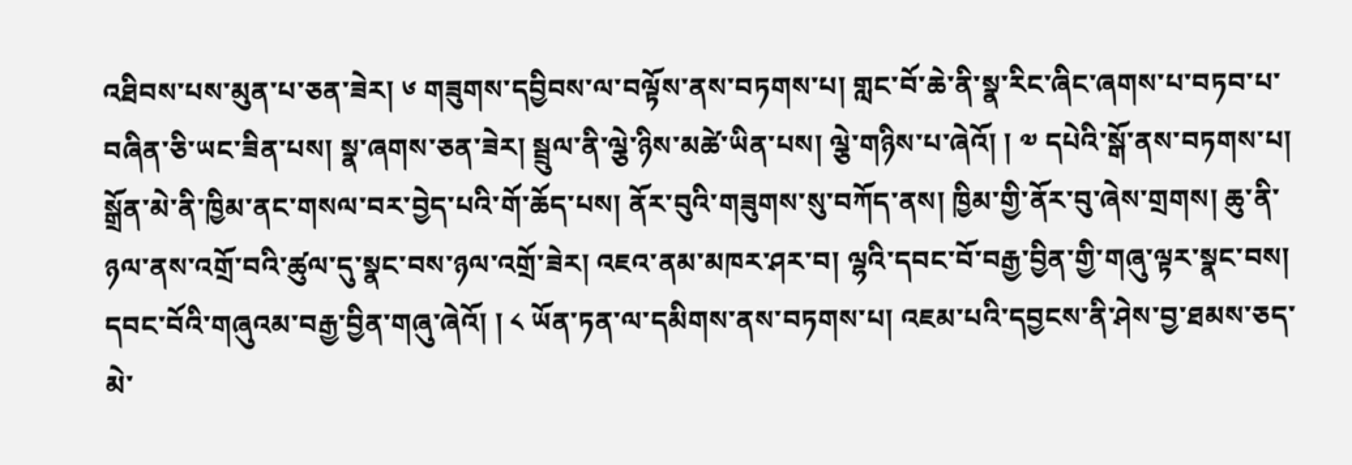འཐིབས་པས་མུན་པ་ཅན་ཟེར། ༦ གཟུགས་དབྱིབས་ལ་བལྟོས་ནས་བཏགས་པ། གླང་བོ་ཆེ་ནི་སྣ་རིང་ཞིང་ཞགས་པ་བཏབ་པ་བཞིན་ཅི་ཡང་ཟིན་པས། སྣ་ཞགས་ཅན་ཟེར། སྦྲུལ་ནི་ལྕེ་ཉིས་མཚེ་ཡིན་པས། ལྕེ་གཉིས་པ་ཞེའོ། ། ༧ དཔེའི་སྒོ་ནས་བཏགས་པ། སྒྲོན་མེ་ནི་ཁྱིམ་ནང་གསལ་བར་བྱེད་པའི་གོ་ཆོད་པས། ནོར་བུའི་གཟུགས་སུ་བཀོད་ནས། ཁྱིམ་གྱི་ནོར་བུ་ཞེས་གྲགས། ཆུ་ནི་ཉལ་ནས་འགྲོ་བའི་ཚུལ་དུ་སྣང་བས་ཉལ་འགྲོ་ཟེར། འཇའ་ནམ་མཁར་ཤར་བ། ལྷའི་དབང་བོ་བརྒྱ་བྱིན་གྱི་གཞུ་ལྟར་སྣང་བས། དབང་བོའི་གཞུའམ་བརྒྱ་བྱིན་གཞུ་ཞེའོ། ། ༨ ཡོན་ཏན་ལ་དམིགས་ནས་བཏགས་པ། འཇམ་པའི་དབྱངས་ནི་ཤེས་བྱ་ཐམས་ཅད་མེ་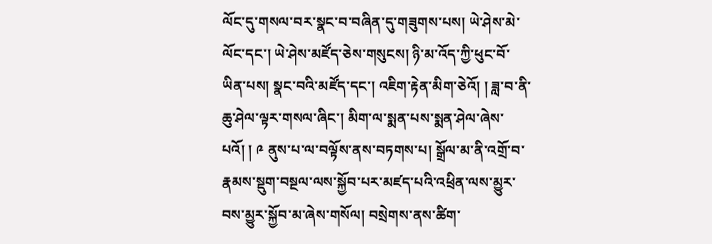ལོང་དུ་གསལ་བར་སྣང་བ་བཞིན་དུ་གཟུགས་པས། ཡེ་ཤེས་མེ་ལོང་དང་། ཡེ་ཤེས་མཛོད་ཅེས་གསུངས། ཉི་མ་འོད་ཀྱི་ཕུང་བོ་ཡིན་པས། སྣང་བའི་མཛོད་དང་། འཇིག་རྟེན་མིག་ཅེའོ། ། ཟླ་བ་ནི་ཆུ་ཤེལ་ལྟར་གསལ་ཞིང་། མིག་ལ་སྨན་པས་སྨན་ཤེལ་ཞེས་པའོ། ། ༩ ནུས་པ་ལ་བལྟོས་ནས་བཏགས་པ། སྒྲོལ་མ་ནི་འགྲོ་བ་རྣམས་སྡུག་བསྔལ་ལས་སྐྱོབ་པར་མཛད་པའི་འཕྲིན་ལས་མྱུར་བས་མྱུར་སྐྱོབ་མ་ཞེས་གསོལ། བསྲེགས་ནས་ཚིག་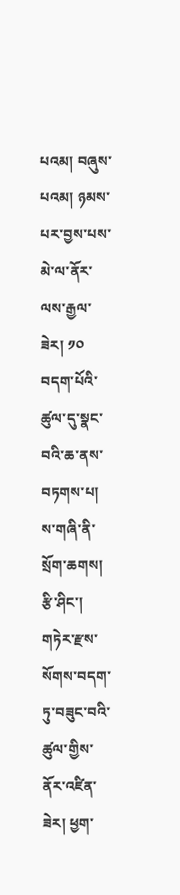པའམ། བཞུས་པའམ། ཉམས་པར་བྱས་པས་མེ་ལ་ནོར་ལས་རྒྱལ་ཟེར། ༡༠ བདག་པོའི་ཚུལ་དུ་སྣང་བའི་ཆ་ནས་བཏགས་པ། ས་གཞི་ནི་སྲོག་ཆགས། རྩི་ཤིང་། གཏེར་རྫས་སོགས་བདག་ཏུ་བཟུང་བའི་ཚུལ་གྱིས་ནོར་འཛིན་ཟེར། ཕྱག་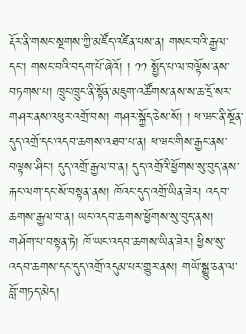རྡོར་ནི་གསང་སྔགས་ཀྱི་མཛོད་འཛིན་པས་ན། གསང་བའི་རྒྱལ་དང་། གསང་བའི་བདག་པོ་ཞེའོ། ། ༡༡ སྤྱོད་པ་ལ་བལྟོས་ནས་བཏགས་པ། ཁྲུང་ཁྲུང་ནི་སྟོན་མཇུག་འཚོགས་ནས་ས་ཆ་དྲོ་སར་གཤར་ནས་འཕུར་འགྲོ་བས། གཤར་སྐྱོད་ཅེས་སོ། ། ཕ་ཝང་ནི་སྔོན་དུད་འགྲོ་དང་འདབ་ཆགས་འཐབ་པ་ན། ཕ་ཝང་གིས་རྒྱང་ནས་བལྟས་ཤིང་། དུད་འགྲོ་རྒྱལ་བ་ན། དུད་འགྲོའི་ཕྱོགས་སུ་བུད་ནས་རྐང་ལག་དང་སོ་བསྟན་ནས། ཁོའང་དུད་འགྲོ་ཡིན་ཟེར། འདབ་ཆགས་རྒྱལ་བ་ན། ཡང་འདབ་ཆགས་ཕྱོགས་སུ་བུད་ནས། གཤོག་པ་བསྟན་ཏེ། ཁོ་ཡང་འདབ་ཆགས་ཡིན་ཟེར། ཕྱིས་སུ་འདབ་ཆགས་དང་དུད་འགྲོ་འདུམ་པར་གྱུར་ནས། གཡོ་སྒྱུ་ཅན་ལ་བློ་གཏད་མེད།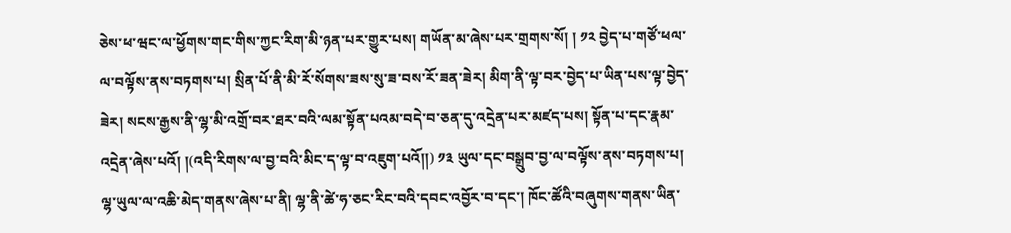ཅེས་ཕ་ཝང་ལ་ཕྱོགས་གང་གིས་ཀྱང་རིག་མི་ཉན་པར་གྱུར་པས། གཡོན་མ་ཞེས་པར་གྲགས་སོ། ། ༡༢ བྱེད་པ་གཙོ་ཕལ་ལ་བལྟོས་ནས་བཏགས་པ། སྲིན་པོ་ནི་མི་རོ་སོགས་ཟས་སུ་ཟ་བས་རོ་ཟན་ཟེར། མིག་ནི་ལྟ་བར་བྱེད་པ་ཡིན་པས་ལྟ་བྱེད་ཟེར། སངས་རྒྱས་ནི་ལྷ་མི་འགྲོ་བར་ཐར་བའི་ལམ་སྟོན་པའམ་བདེ་བ་ཅན་དུ་འདྲེན་པར་མཛད་པས། སྟོན་པ་དང་རྣམ་འདྲེན་ཞེས་པའོ། །(འདི་རིགས་ལ་བྱ་བའི་མིང་ད་ལྟ་བ་འཇུག་པའོ།།) ༡༣ ཡུལ་དང་བསྒྲུབ་བྱ་ལ་བལྟོས་ནས་བཏགས་པ། ལྷ་ཡུལ་ལ་འཆི་མེད་གནས་ཞེས་པ་ནི། ལྷ་ནི་ཚེ་ཧ་ཅང་རིང་བའི་དབང་འབྱོར་བ་དང་། ཁོང་ཚོའི་བཞུགས་གནས་ཡིན་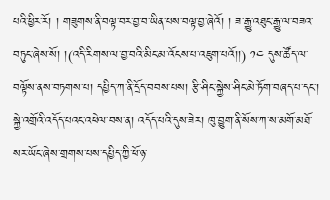པའི་ཕྱིར་རོ། ། གཟུགས་ནི་བལྟ་བར་བྱ་བ་ཡིན་པས་བལྟ་བྱ་ཞེའོ། ། ཟ་རྒྱུ་འཐུང་རྒྱུ་ལ་བཟའ་བཏུང་ཞེས་སོ། །(འདི་རིགས་ལ་བྱ་བའི་མིང་མ་འོངས་པ་འཇུག་པའོ།།) ༡༤ དུས་ཚོད་ལ་བལྟོས་ནས་བཏགས་པ། དཔྱིད་ཀ་ནི་དྲོད་བབས་པས། རྩི་ཤིང་སྐྱེས་ཤིང་མེ་ཏོག་བཞད་པ་དང་། སྐྱེ་འགྲོའི་འདོད་པའང་འཕེལ་བས་ན། འདོད་པའི་དུས་ཟེར། ཁུ་བྱུག་ནི་སོས་ཀ་ས་མགོ་མཐོ་སར་ཡོང་ཞེས་གྲགས་པས་དཔྱིད་ཀྱི་ཕོ་ཉ་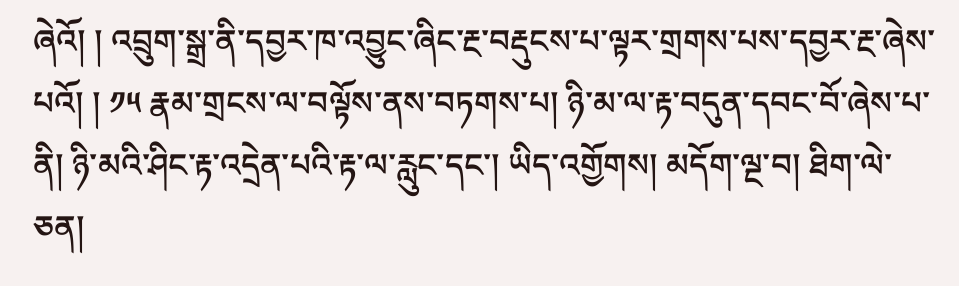ཞེའོ། ། འབྲུག་སྒྲ་ནི་དབྱར་ཁ་འབྱུང་ཞིང་རྔ་བརྡུངས་པ་ལྟར་གྲགས་པས་དབྱར་རྔ་ཞེས་པའོ། ། ༡༥ རྣམ་གྲངས་ལ་བལྟོས་ནས་བཏགས་པ། ཉི་མ་ལ་རྟ་བདུན་དབང་བོ་ཞེས་པ་ནི། ཉི་མའི་ཤིང་རྟ་འདྲེན་པའི་རྟ་ལ་རླུང་དང་། ཡིད་འགྱོགས། མདོག་ལྔ་བ། ཐིག་ལེ་ཅན།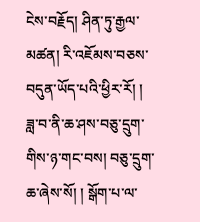ངེས་བརྗོད། ཤིན་ཏུ་རྒྱལ་མཚན། རི་འཇོམས་བཅས་བདུན་ཡོད་པའི་ཕྱིར་རོ། ། ཟླ་བ་ནི་ཆ་ཤས་བཅུ་དྲུག་གིས་ཉ་གང་བས། བཅུ་དྲུག་ཆ་ཞེས་སོ། ། སྒོག་པ་ལ་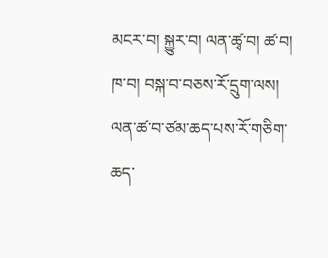མངར་བ། སྐྱུར་བ། ལན་ཚྭ་བ། ཚ་བ། ཁ་བ། བསྐ་བ་བཅས་རོ་དྲུག་ལས། ལན་ཚ་བ་ཙམ་ཆད་པས་རོ་གཅིག་ཆད་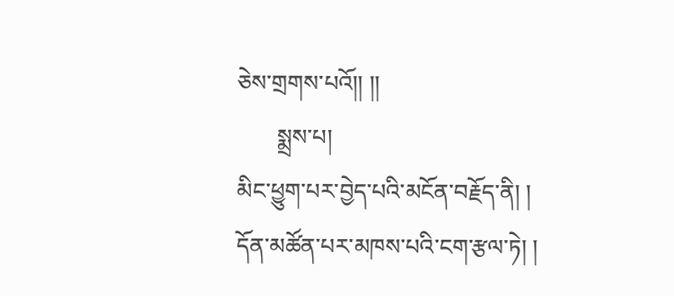ཅེས་གྲགས་པའོ།། །།
       སྨྲས་པ།
མིང་ཕྱུག་པར་བྱེད་པའི་མངོན་བརྗོད་ནི། །
དོན་མཚོན་པར་མཁས་པའི་ངག་རྩལ་ཏེ། །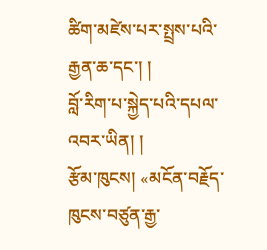ཚིག་མཛེས་པར་སྤྲས་པའི་རྒྱན་ཆ་དང་། །
བློ་རིག་པ་སྐྱེད་པའི་དཔལ་འབར་ཡིན། །
རྩོམ་ཁུངས། «མངོན་བརྗོད་ཁུངས་བཙུན་རྒྱ་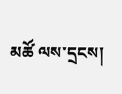མཚོ ལས་དྲངས།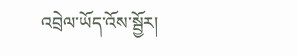འབྲེལ་ཡོད་འོས་སྦྱོར།